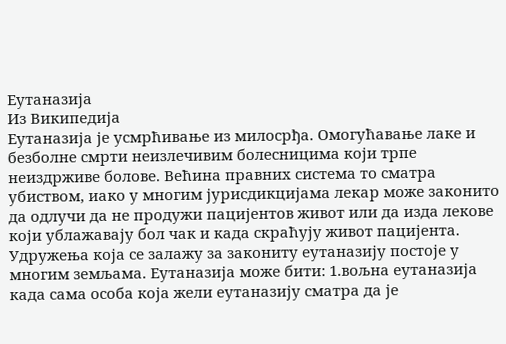Еутаназија
Из Википедија
Еутаназија је усмрћивање из милосрђа. Омогућавање лаке и безболне смрти неизлечивим болесницима који трпе неиздрживе болове. Већина правних система то сматра убиством, иако у многим јурисдикцијама лекар може законито да одлучи да не продужи пацијентов живот или да изда лекове који ублажавају бол чак и када скраћују живот пацијента. Удружења која се залажу за закониту еутаназију постоје у многим земљама. Еутаназија може бити: 1.вољна еутаназија када сама особа која жели еутаназију сматра да је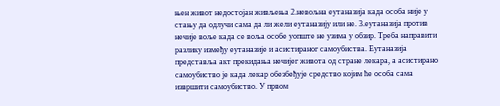њен живот недостојан живљења 2.невољна еутаназија када особа није у стању да одлучи сама да ли жели еутаназију или не. 3.еутаназија против нечије воље када се воља особе уопште не узима у обзир. Треба направити разлику између еутаназије и асистираног самоубиства. Еутаназија представља акт прекидања нечијег живота од стране лекара, а асистирано самоубиство је када лекар обезбеђује средство којим ће особа сама извршити самоубиство. У првом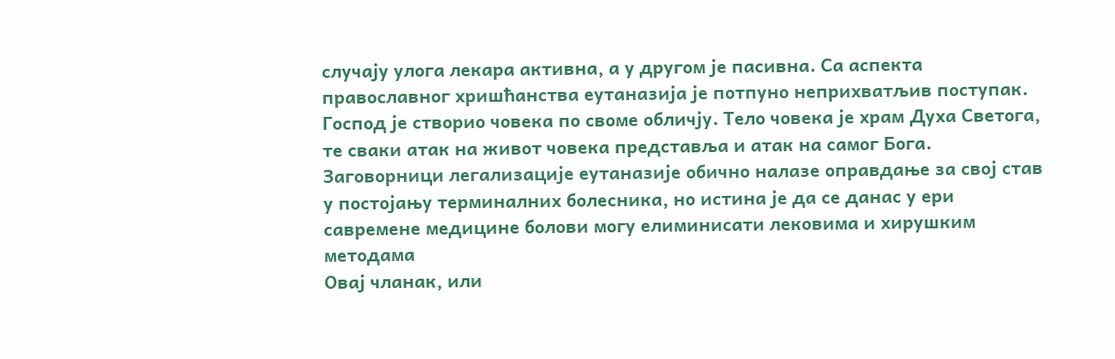случају улога лекара активна, а у другом је пасивна. Са аспекта православног хришћанства еутаназија је потпуно неприхватљив поступак. Господ је створио човека по своме обличју. Тело човека је храм Духа Светога, те сваки атак на живот човека представља и атак на самог Бога. Заговорници легализације еутаназије обично налазе оправдање за свој став у постојању терминалних болесника, но истина је да се данас у ери савремене медицине болови могу елиминисати лековима и хирушким методама
Овај чланак, или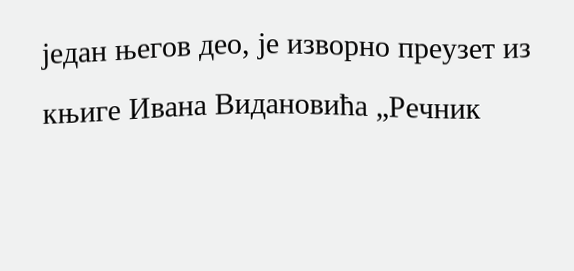један његов део, је изворно преузет из књиге Ивана Видановића „Речник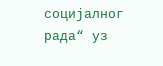социјалног рада“ уз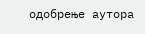одобрење аутора